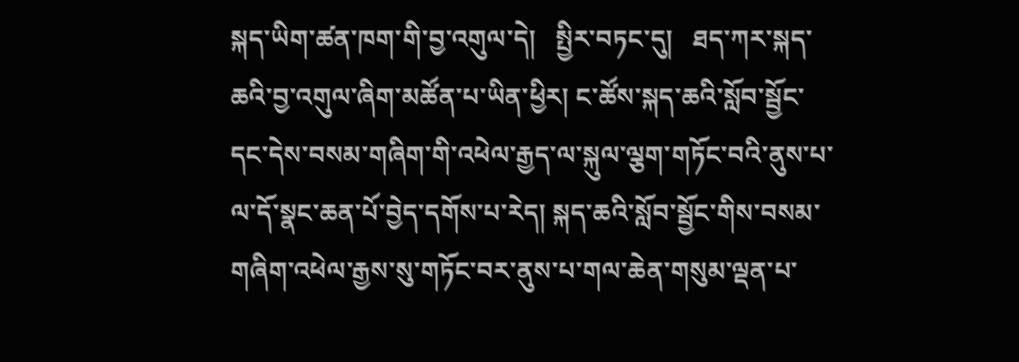སྐད་ཡིག་ཚན་ཁག་གི་བྱ་འགུལ་དེ།   སྤྱིར་བཏང་དུ།   ཐད་ཀར་སྐད་ཆའི་བྱ་འགུལ་ཞིག་མཚོན་པ་ཡིན་ཕྱིར། ང་ཚོས་སྐད་ཆའི་སློབ་སྦྱོང་དང་དེས་བསམ་གཞིག་གི་འཕེལ་རྒྱད་ལ་སྐུལ་ལྕག་གཏོང་བའི་ནུས་པ་ལ་དོ་སྣང་ཆན་པོ་བྱེད་དགོས་པ་རེད། སྐད་ཆའི་སློབ་སྦྱོང་གིས་བསམ་གཞིག་འཕེལ་རྒྱས་སུ་གཏོང་བར་ནུས་པ་གལ་ཆེན་གསུམ་ལྡན་པ་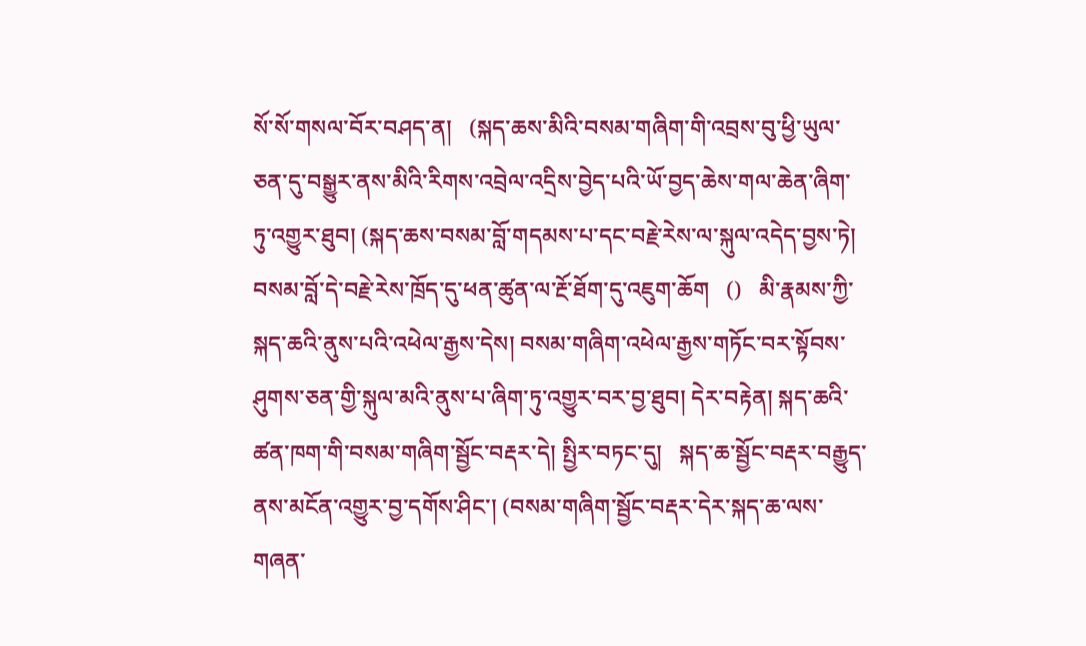སོ་སོ་གསལ་བོར་བཤད་ན།   (སྐད་ཆས་མིའི་བསམ་གཞིག་གི་འབྲས་བུ་ཕྱི་ཡུལ་ཅན་དུ་བསྒྱུར་ནས་མིའི་རིགས་འབྲེལ་འདྲིས་བྱེད་པའི་ཡོ་བྱད་ཆེས་གལ་ཆེན་ཞིག་ཏུ་འགྱུར་ཐུབ། (སྐད་ཆས་བསམ་བློ་གདམས་པ་དང་བརྗེ་རེས་ལ་སྐུལ་འདེད་བྱས་ཏེ།   བསམ་བློ་དེ་བརྗེ་རེས་ཁྲོད་དུ་ཕན་ཚུན་ལ་རྔོ་ཐོག་དུ་འཇུག་ཆོག   ()   མི་རྣམས་ཀྱི་སྐད་ཆའི་ནུས་པའི་འཕེལ་རྒྱས་དེས། བསམ་གཞིག་འཕེལ་རྒྱས་གཏོང་བར་སྟོབས་ཤུགས་ཅན་གྱི་སྐུལ་མའི་ནུས་པ་ཞིག་ཏུ་འགྱུར་བར་བྱ་ཐུབ། དེར་བརྟེན། སྐད་ཆའི་ཚན་ཁག་གི་བསམ་གཞིག་སྦྱོང་བརྡར་དེ། སྤྱིར་བཏང་དུ།   སྐད་ཆ་སྦྱོང་བརྡར་བརྒྱུད་ནས་མངོན་འགྱུར་བྱ་དགོས་ཤིང་། (བསམ་གཞིག་སྦྱོང་བརྡར་དེར་སྐད་ཆ་ལས་གཞན་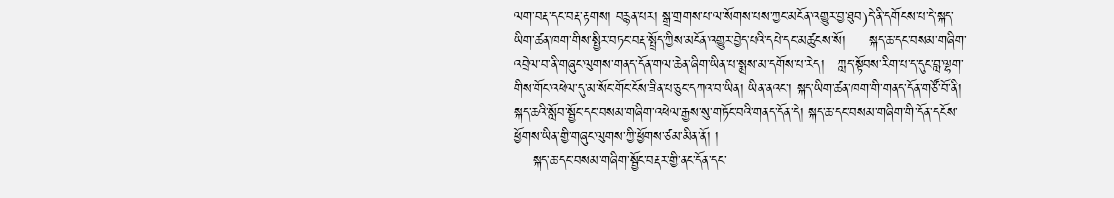ལག་བརྡ་དང་བརྡ་རྟགས། བརྙན་པར། སྒྲ་གྲགས་པ་ལ་སོགས་པས་ཀྱང་མངོན་འགྱུར་བྱ་ཐུབ)དེ་ནི་དགོངས་པ་དེ་སྐད་ཡིག་ཚན་ཁག་གིས་སྤྱིར་བཏང་བརྡ་སྤྲོད་ཀྱིས་མངོན་འགྱུར་བྱེད་པའི་དཔེ་དང་མཚུངས་སོ།     སྐད་ཆ་དང་བསམ་གཞིག་འབྲེལ་བ་ནི་གཞུང་ལུགས་གནད་དོན་གལ་ཆེན་ཞིག་ཡིན་པ་སྨྲས་མ་དགོས་པ་རེད།   ཀླད་སྟོབས་རིག་པ་ད་དུང་བླ་ལྷག་གིས་གོང་འཕེལ་དུ་མ་སོང་གོང་ངོས་ཟིན་པ་ཅུང་དཀའ་བ་ཡིན། ཡིན་ནའང་། སྐད་ཡིག་ཚན་ཁག་གི་གནད་དོན་གཙོ་བོ་ནི། སྐད་ཆའི་སློབ་སྦྱོང་དང་བསམ་གཞིག་འཕེལ་རྒྱས་སུ་གཏོང་བའི་གནད་དོན་དེ། སྐད་ཆ་དང་བསམ་གཞིག་གི་དོན་དངོས་ཕྱོགས་ཡིན་གྱི་གཞུང་ལུགས་ཀྱི་ཕྱོགས་ཙམ་མིན་ནོ། །
    སྐད་ཆ་དང་བསམ་གཞིག་སྦྱོང་བརྡར་གྱི་ནང་དོན་དང་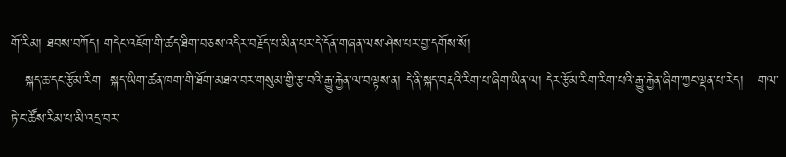གོ་རིམ། ཐབས་བཀོད། གདེང་འཇོག་གི་ཚད་ཐིག་བཅས་འདིར་བརྗོད་པ་མིན་པར་དེ་དོན་གཞན་ལས་ཤེས་པར་བྱ་དགོས་སོ།
   སྐད་ཆ་དང་རྩོམ་རིག  སྐད་ཡིག་ཚན་ཁག་གི་ཐོག་མཐའ་བར་གསུམ་གྱི་རྩ་བའི་རྒྱུ་རྐྱེན་ལ་བལྟས་ན། དེ་ནི་སྐད་བརྡའི་རིག་པ་ཞིག་ཡིན་ལ། དེར་རྩོམ་རིག་རིག་པའི་རྒྱུ་རྐྱེན་ཞིག་ཀྱང་ལྡན་པ་རེད།   གལ་ཏེ་ང་ཚོས་རིམ་པ་མི་འདྲ་བར་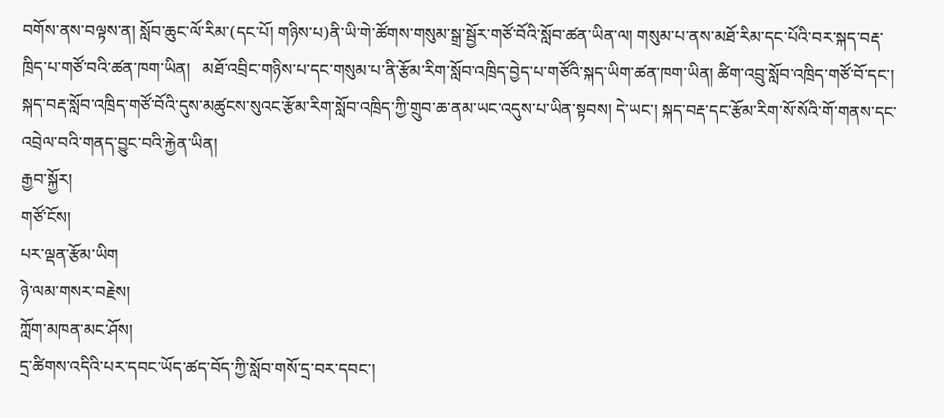བགོས་ནས་བལྟས་ན། སློབ་ཆུང་ལོ་རིམ་(དང་པོ། གཉིས་པ)ནི་ཡི་གེ་ཚོགས་གསུམ་སྒྲ་སྦྱོར་གཙོ་བོའི་སློབ་ཚན་ཡིན་ལ། གསུམ་པ་ནས་མཐོ་རིམ་དང་པོའི་བར་སྐད་བརྡ་ཁྲིད་པ་གཙོ་བའི་ཚན་ཁག་ཡིན།   མཐོ་འབྲིང་གཉིས་པ་དང་གསུམ་པ་ནི་རྩོམ་རིག་སློབ་འཁྲིད་བྱེད་པ་གཙོའི་སྐད་ཡིག་ཚན་ཁག་ཡིན། ཚིག་འབྲུ་སློབ་འཁྲིད་གཙོ་བོ་དང་། སྐད་བརྡ་སློབ་འཁྲིད་གཙོ་བོའི་དུས་མཚུངས་སུའང་རྩོམ་རིག་སློབ་འཁྲིད་ཀྱི་གྲུབ་ཆ་ནམ་ཡང་འདུས་པ་ཡིན་སྟབས། དེ་ཡང་། སྐད་བརྡ་དང་རྩོམ་རིག་སོ་སོའི་གོ་གནས་དང་འབྲེལ་བའི་གནད་བྱུང་བའི་རྐྱེན་ཡིན།
རྒྱབ་སྐྱོར།
གཙོ་ངོས།
པར་ལྡན་རྩོམ་ཡིག
ཉེ་ལམ་གསར་བརྗེས།
ཀློག་མཁན་མང་ཤོས།
དྲ་ཚིགས་འདིའི་པར་དབང་ཡོད་ཚད་བོད་ཀྱི་སློབ་གསོ་དྲ་བར་དབང་།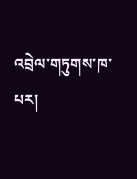འབྲེལ་གཏུགས་ཁ་པར།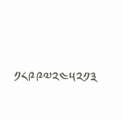༡༨༩༩༧༢༤༥༢༡༣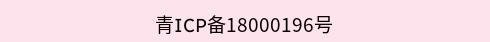青ICP备18000196号